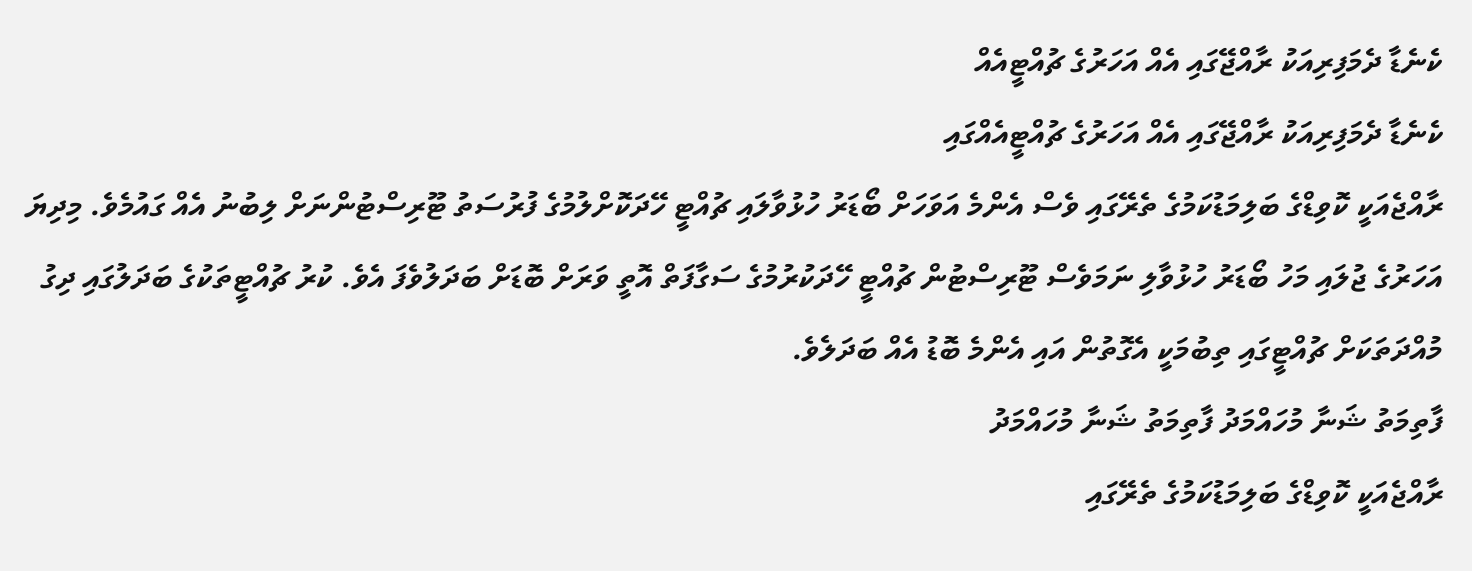ކެނެޑާ ދެމަފިރިއަކު ރާއްޖޭގައި އެއް އަހަރުގެ ޗުއްޓީއެއް
ކެނެޑާ ދެމަފިރިއަކު ރާއްޖޭގައި އެއް އަހަރުގެ ޗުއްޓީއެއްގައި
ރާއްޖެއަކީ ކޮވިޑްގެ ބަލިމަޑުކަމުގެ ތެރޭގައި ވެސް އެންމެ އަވަހަށް ބޯޑަރު ހުޅުވާލައި ޗުއްޓީ ހޭދަކޮށްލުމުގެ ފުރުސަތު ޓޫރިސްޓުންނަށް ލިބުނު އެއް ގައުމެވެ. މިދިޔަ އަހަރުގެ ޖުލައި މަހު ބޯޑަރު ހުޅުވާލި ނަމަވެސް ޓޫރިސްޓުން ޗުއްޓީ ހޭދަކުރުމުގެ ސަގާފަތް އޮތީ ވަރަށް ބޮޑަށް ބަދަލުވެފަ އެވެ. ކުރު ޗުއްޓީތަކުގެ ބަދަލުގައި ދިގު މުއްދަތަކަށް ޗުއްޓީގައި ތިބުމަކީ އެގޮތުން އައި އެންމެ ބޮޑު އެއް ބަދަލެވެ.
ފާތިމަތު ޝަނާ މުހައްމަދު ފާތިމަތު ޝަނާ މުހައްމަދު
ރާއްޖެއަކީ ކޮވިޑްގެ ބަލިމަޑުކަމުގެ ތެރޭގައި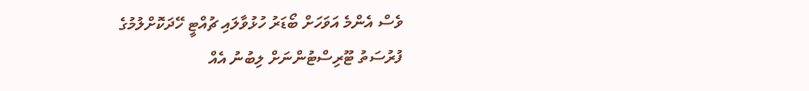ވެސް އެންމެ އަވަހަށް ބޯޑަރު ހުޅުވާލައި ޗުއްޓީ ހޭދަކޮށްލުމުގެ ފުރުސަތު ޓޫރިސްޓުންނަށް ލިބުނު އެއް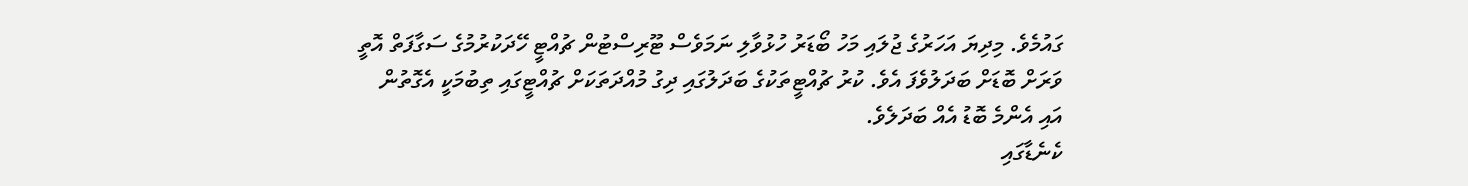ގައުމެވެ. މިދިޔަ އަހަރުގެ ޖުލައި މަހު ބޯޑަރު ހުޅުވާލި ނަމަވެސް ޓޫރިސްޓުން ޗުއްޓީ ހޭދަކުރުމުގެ ސަގާފަތް އޮތީ ވަރަށް ބޮޑަށް ބަދަލުވެފަ އެވެ. ކުރު ޗުއްޓީތަކުގެ ބަދަލުގައި ދިގު މުއްދަތަކަށް ޗުއްޓީގައި ތިބުމަކީ އެގޮތުން އައި އެންމެ ބޮޑު އެއް ބަދަލެވެ.
ކެނެޑާގައި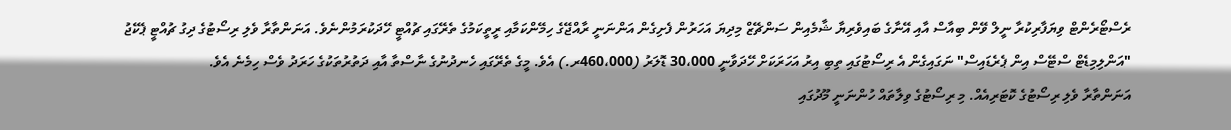ރެސްޓޯރެންޓް ވިޔަފާރިކުރާ ނީލް ވޭން ބިއާސް އާއި އޭނާގެ ބައިވެރިޔާ ޝާމެއިން ސަންޗޭޒް މިދިޔަ އަހަރުން ފެށިގެން އަންނަނީ ރާއްޖޭގެ ހިމޭންކަމާއި ރީތީކަމުގެ ތެރޭގައި ޗުއްޓީ ހޭދަކުރަމުންނެވެ. އަނަންތާރާ ވެލި ރިސޯޓުގެ ދިގު ޗުއްޓީ ޕެކޭޖު "އަންލިމިޑެޓް ސްޓޭސް އިން ޕެރެޑައިސް" ނަގައިގެން އެ ރިސޯޓުގައި ތިބި އިރު އަހަރަކަށް ހޭދަވާނީ 30،000 ޑޮލަރު (460،000ރ.) އެވެ. މީގެ ތެރޭގައި ހެނދުނުގެ ނާސްތާ އާއި ދަތުރުތަކުގެ ހަރަދު ވެސް ހިމެނެ އެވެ.
އަނަންތާރާ ވެލި ރިސޯޓުގެ ކޮޓަރިއެއް. މި ރިސޯޓުގެ ވިލާތައް ހުންނަނީ މޫދުގައި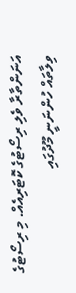އަނަންތާރާ ވެލި ރިސޯޓުގެ ކޮޓަރިއެއް. މި ރިސޯޓުގެ ވިލާތައް ހުންނަނީ މޫދުގައި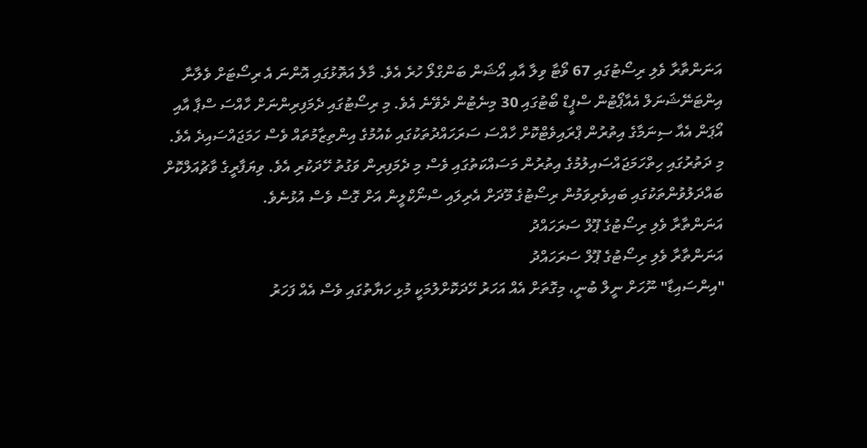އަނަންތާރާ ވެލި ރިސޯޓުގައި 67 ވޯޓާ ވިލާ އާއި އޯޝަން ބަންގްލޯ ހުރެ އެވެ. މާލެ އަތޮޅުގައި އޮންނަ އެ ރިސޯޓަށް ވެލާނާ އިންޓަނޭޝަނަލް އެއާޕޯޓުން ސްޕީޑް ބޯޓުގައި 30 މިނެޓުން ދެވޭނެ އެވެ. މި ރިސޯޓުގައި ދެމަފިރިންނަށް ހާއްސަ ސްޕާ އާއި އޯޕަން އެއާ ސިނަމާގެ އިތުރުން ޕްރައިވެޓްކޮށް ހާއްސަ ސަރަހައްދުތަކުގައި ކެއުމުގެ އިންތިޒާމުތައް ވެސް ހަމަޖައްސައިދެ އެވެ.
މި ދަތުރުގައި ހިތްހަމަޖައްސައިލުމުގެ އިތުރުން މަސައްކަތުގައި ވެސް މި ދެމަފިރިން ވަގުތު ހޭދަކުރި އެވެ. ވިޔަފާރީގެ ވާޗުއަލްކޮށް ބައްދަލުވުންތަކުގައި ބައިވެރިވަމުން ރިސޯޓުގެ މޫދަށް އެރިލައި ސްނޯކްލީން އަށް ގޮސް ވެސް އުޅުނެވެ.
އަނަންތާރާ ވެލި ރިސޯޓުގެ ޕޫލް ސަރަހައްދު
އަނަންތާރާ ވެލި ރިސޯޓުގެ ޕޫލް ސަރަހައްދު
"އިންސައިޑާ" ނޫހަށް ނީލް ބުނީ، މިގޮތަށް އެއް އަހަރު ހޭދަކޮށްލުމަކީ މުޅި ހަޔާތުގައި ވެސް އެއް ފަހަރު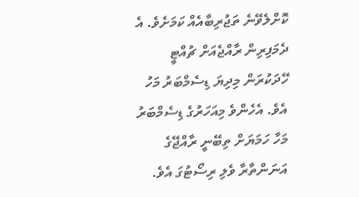ކޮށްލެވޭނެ ތަޖުރިބާއެއް ކަމަށެވެ. އެ ދެމަފިރިން ރާއްޖެއަށް ޗުއްޓީ ހޭދަކުރަން މިދިޔަ ޑިސެމްބަރު މަހު އެވެ. އެހެންވެ މިއަހަރުގެ ޑިސެމްބަރު މަހާ ހަމަޔަށް ތިބޭނީ ރާއްޖޭގެ އަނަންތާރާ ވެލި ރިސޯޓުގަ އެވެ.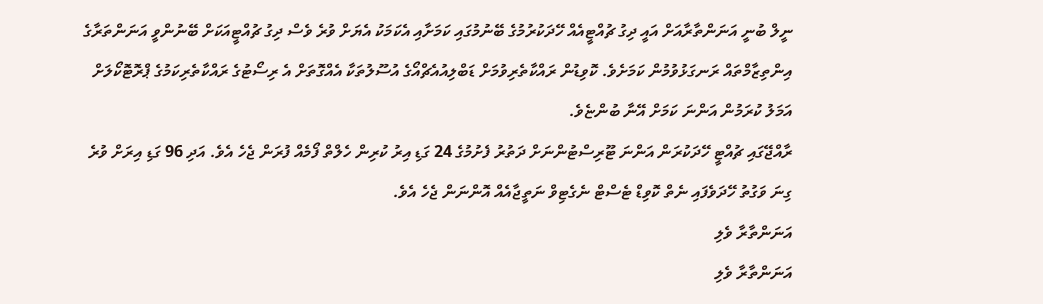ނީލް ބުނީ އަނަންތާރާއަށް އައީ ދިގު ޗުއްޓީއެއް ހޭދަކުރުމުގެ ބޭނުމުގައި ކަމަށާއި އެކަމަކު އެޔަށް ވުރެ ވެސް ދިގު ޗުއްޓީއަކަށް ބޭނުންވީ އަނަންތަރާގެ އިންތިޒާމްތައް ރަނގަޅުވުމުން ކަމަށެވެ. ކޮވިޑުން ރައްކާތެރިވުމަށް ޑަބްލިއުއެޗްއޯގެ އުސޫލުތަކާ އެއްގޮތަށް އެ ރިސޯޓުގެ ރައްކާތެރިކަމުގެ ޕްރޮޓޮކޯލަށް އަމަލު ކުރަމުން އަންނަ ކަމަށް އޭނާ ބުންޏެވެ.
ރާއްޖޭގައި ޗުއްޓީ ހޭދަކުރަން އަންނަ ޓޫރިސްޓުންނަށް ދަތުރު ފެށުމުގެ 24 ގަޑި އިރު ކުރިން ހެލްތް ފޯމެއް ފުރަން ޖެހެ އެވެ. އަދި 96 ގަޑި އިރަށް ވުރެ ގިނަ ވަގުތު ހޭދަވެފައި ނެތް ކޮވިޑް ޓެސްޓް ނެގެޓިވް ނަތީޖާއެއް އޮންނަން ޖެހެ އެވެ.
އަނަންތާރާ ވެލި
އަނަންތާރާ ވެލި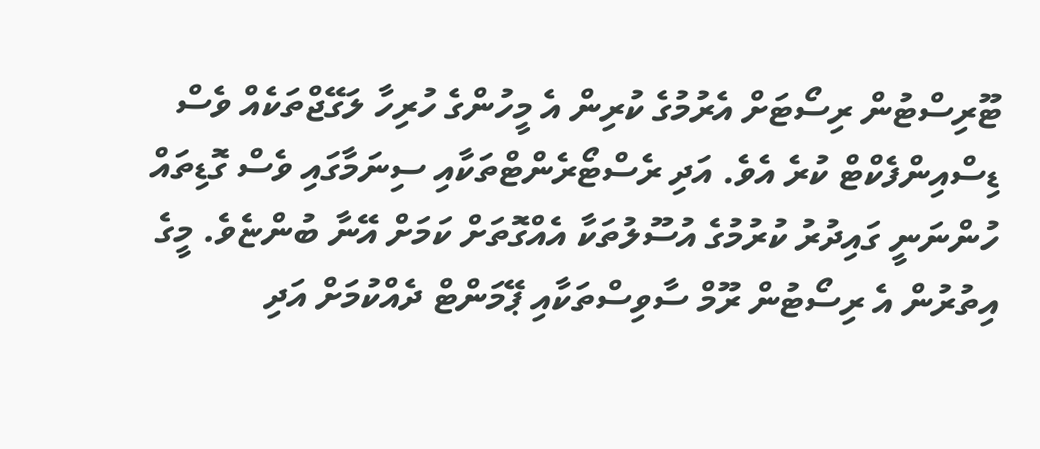ޓޫރިސްޓުން ރިސޯޓަށް އެރުމުގެ ކުރިން އެ މީހުންގެ ހުރިހާ ލަގޭޖްތަކެއް ވެސް ޑިސްއިންފެކްޓް ކުރެ އެވެ. އަދި ރެސްޓޯރެންޓްތަކާއި ސިނަމާގައި ވެސް ގޮޑިތައް ހުންނަނީ ގައިދުރު ކުރުމުގެ އުސޫލުތަކާ އެއްގޮތަށް ކަމަށް އޭނާ ބުންޏެވެ. މީގެ އިތުރުން އެ ރިސޯޓުން ރޫމް ސާވިސްތަކާއި ޕޭމަންޓް ދެއްކުމަށް އަދި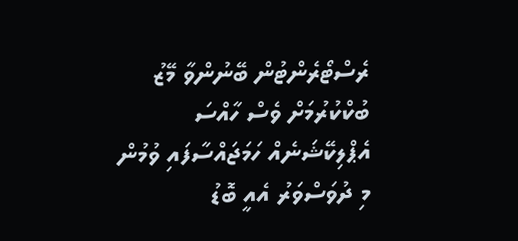ރެސްޓޯރެންޓުން ބޭނުންވާ މޭޒު ބުކްކުރުމަށް ވެސް ހާއްސަ އެޕްލިކޭޝަނެއް ހަމަޖައްސާފައި ވުމުން މި ދުވަސްވަރު އެއީ ބޮޑު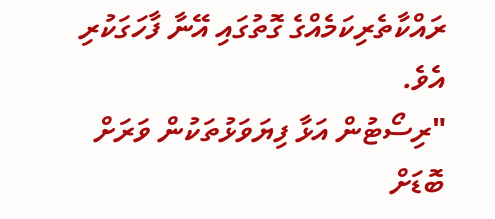ރައްކާތެރިކަމެއްގެ ގޮތުގައި އޭނާ ފާހަގަކުރި އެވެ.
"ރިސޯޓުން އަޅާ ފިޔަވަޅުތަކުން ވަރަށް ބޮޑަށް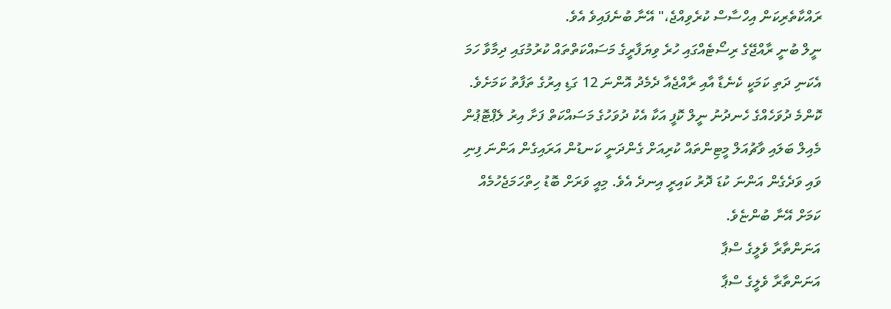ރައްކާތެރިކަން އިހްސާސް ކުރެވިއްޖެ،" އޭނާ ބުނެފައިވެ އެވެ.
ނީލް ބުނީ ރާއްޖޭގެ ރިސޯޓެއްގައި ހުރެ ވިޔަފާރީގެ މަސައްކަތްތައް ކުރުމުގައި ދިމާވާ ހަމަ އެކަނި ދަތި ކަމަކީ ކެނެޑާ އާއި ރާއްޖެއާ ދެމެދު އޮންނަ 12 ގަޑި އިރުގެ ތަފާތު ކަމަށެވެ.
ކޮންމެ ދުވަހެއްގެ ހެނދުނު ނީލް ކޮފީ އަކާ އެކު ދުވަހުގެ މަސައްކަތް ފަށާ އިރު ލެޕްޓޮޕުން މެއިލް ބަލައި ވާޗުއަލް މީޓިންތައް ކުރިއަށް ގެންދަނީ ކަނޑުން އަރައިގެން އަންނަ ފިނި ވައި ވަދެގެން އަންނަ ކުޑަ ދޮރު ކައިރީ އިނދެ އެވެ. މިއީ ވަރަށް ބޮޑު ހިތްހަމަޖެހުމެއް ކަމަށް އޭނާ ބުންޏެވެ.
އަނަންތާރާ ވެލީގެ ސްޕާ
އަނަންތާރާ ވެލީގެ ސްޕާ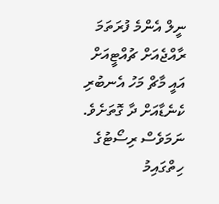ނީލް އެންމެ ފުރަތަމަ ރާއްޖެއަށް ޗުއްޓީއަށް އައީ މާޗް މަހު އެނބުރި ކެނެޑާއަށް ދާ ގޮތަށެވެ. ނަމަވެސް ރިސޯޓުގެ ހިތްގައިމު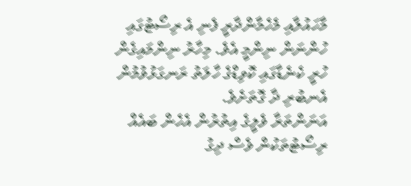މާހައުލާއި މެހެމާންދާރީ ފެނި އެ ރިސޯޓުގައި ހުންނަން ނިންމީ އެވެ. މިހާރު ނިންމައިގެން ހުރީ ކެނެޑާގައި ކޮވިޑްގެ ހާލަތު ރަނގަޅުވުމުން އެނބުރި ދާ ގޮތަށެވެ.
އަނަންތަރާ ވެލީގެ އިތުރުން އެހެން ބައެއް ރިސޯޓުތަކުން ވެސް ދިގު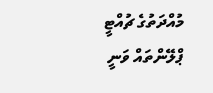މުއްދަތުގެ ޗުއްޓީ ޕްލޭންތައް ވަނީ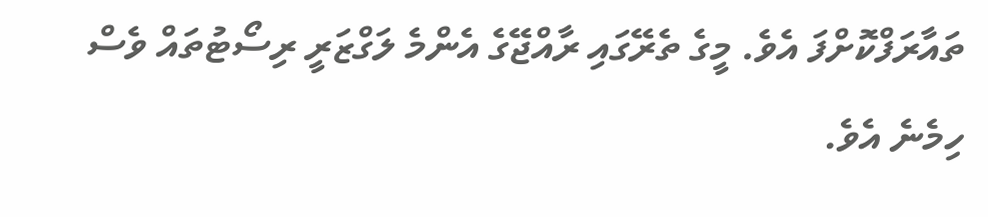ތައާރަފްކޮށްފަ އެވެ. މީގެ ތެރޭގައި ރާއްޖޭގެ އެންމެ ލަގްޒަރީ ރިސޯޓުތައް ވެސް ހިމެނެ އެވެ.